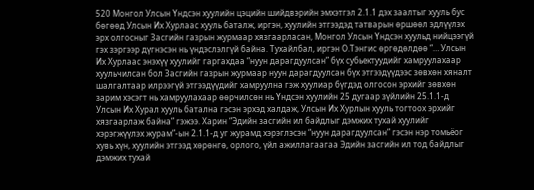520 Монгол Улсын Үндсэн хуулийн цэцийн шийдвэрийн эмхэтгэл 2.1.1 дэх заалтыг хууль бус бөгөөд Улсын Их Хурлаас хууль баталж, иргэн, хуулийн этгээдэд татварын өршөөл эдлүүлэх эрх олгосныг Засгийн газрын журмаар хязгаарласан, Монгол Улсын Үндсэн хуульд нийцээгүй гэх зэргээр дүгнэсэн нь үндэслэлгүй байна. Тухайлбал, иргэн О.Тэнгис өргөдөлдөө “… Улсын Их Хурлаас энэхүү хуулийг гаргахдаа “нуун дарагдуулсан” бүх субьектуудийг хамруулахаар хуульчилсан бол Засгийн газрын журмаар нуун дарагдуулсан бүх этгээдүүдээс зөвхөн хяналт шалгалтаар илрээгүй этгээдүүдийг хамруулна гэж хуулиар бүгдэд олгосон эрхийг зөвхөн зарим хэсэгт нь хамруулахаар өөрчилсөн нь Үндсэн хуулийн 25 дугаар зүйлийн 25.1.1-д Улсын Их Хурал хууль батална гэсэн эрхэд халдаж, Улсын Их Хурлын хууль тогтоох эрхийг хязгаарлаж байна” гэжээ. Харин “Эдийн засгийн ил байдлыг дэмжих тухай хуулийг хэрэгжүүлэх журам”-ын 2.1.1-д уг журамд хэрэглэсэн “нуун дарагдуулсан” гэсэн нэр томьёог хувь хүн, хуулийн этгээд хөрөнгө, орлого, үйл ажиллагаагаа Эдийн засгийн ил тод байдлыг дэмжих тухай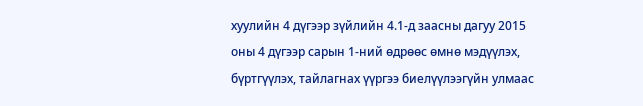хуулийн 4 дүгээр зүйлийн 4.1-д заасны дагуу 2015 оны 4 дүгээр сарын 1-ний өдрөөс өмнө мэдүүлэх, бүртгүүлэх, тайлагнах үүргээ биелүүлээгүйн улмаас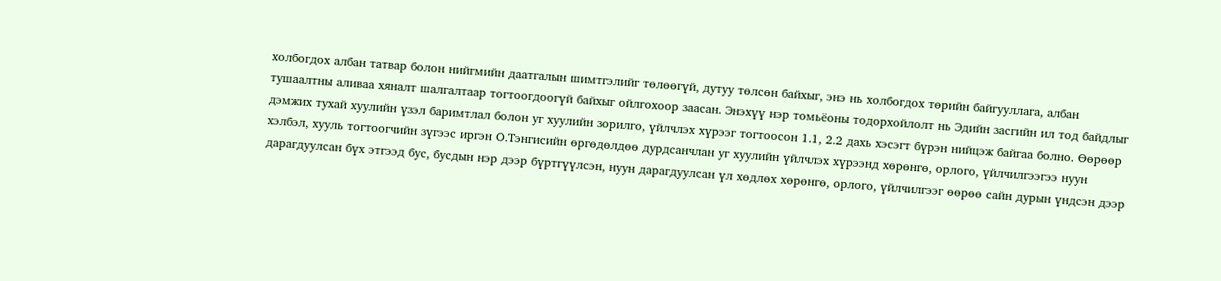холбогдох албан татвар болон нийгмийн даатгалын шимтгэлийг төлөөгүй, дутуу төлсөн байхыг, энэ нь холбогдох төрийн байгууллага, албан тушаалтны аливаа хяналт шалгалтаар тогтоогдоогүй байхыг ойлгохоор заасан. Энэхүү нэр томьёоны тодорхойлолт нь Эдийн засгийн ил тод байдлыг дэмжих тухай хуулийн үзэл баримтлал болон уг хуулийн зорилго, үйлчлэх хүрээг тогтоосон 1.1, 2.2 дахь хэсэгт бүрэн нийцэж байгаа болно. Өөрөөр хэлбэл, хууль тогтоогчийн зүгээс иргэн О.Тэнгисийн өргөдөлдөө дурдсанчлан уг хуулийн үйлчлэх хүрээнд хөрөнгө, орлого, үйлчилгээгээ нуун дарагдуулсан бүх этгээд бус, бусдын нэр дээр бүртгүүлсэн, нуун дарагдуулсан үл хөдлөх хөрөнгө, орлого, үйлчилгээг өөрөө сайн дурын үндсэн дээр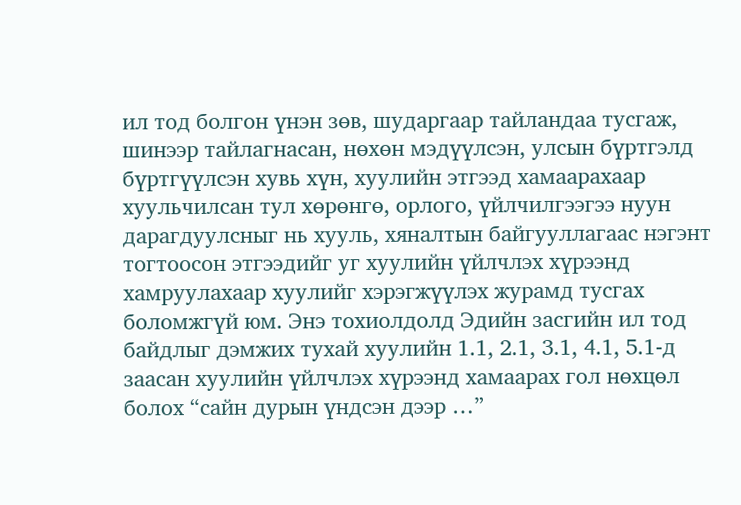ил тод болгон үнэн зөв, шударгаар тайландаа тусгаж, шинээр тайлагнасан, нөхөн мэдүүлсэн, улсын бүртгэлд бүртгүүлсэн хувь хүн, хуулийн этгээд хамаарахаар хуульчилсан тул хөрөнгө, орлого, үйлчилгээгээ нуун дарагдуулсныг нь хууль, хяналтын байгууллагаас нэгэнт тогтоосон этгээдийг уг хуулийн үйлчлэх хүрээнд хамруулахаар хуулийг хэрэгжүүлэх журамд тусгах боломжгүй юм. Энэ тохиолдолд Эдийн засгийн ил тод байдлыг дэмжих тухай хуулийн 1.1, 2.1, 3.1, 4.1, 5.1-д заасан хуулийн үйлчлэх хүрээнд хамаарах гол нөхцөл болох “сайн дурын үндсэн дээр …”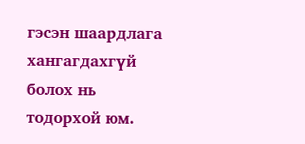гэсэн шаардлага хангагдахгүй болох нь тодорхой юм.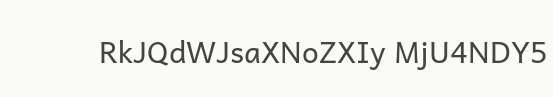RkJQdWJsaXNoZXIy MjU4NDY5